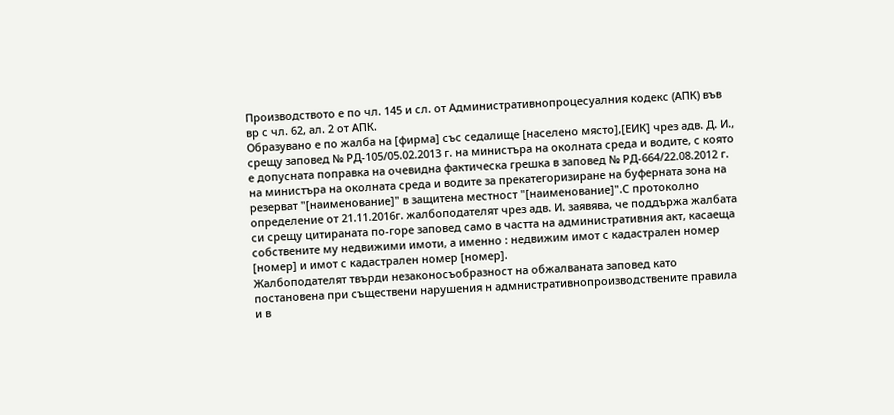Производството е по чл. 145 и сл. от Административнопроцесуалния кодекс (АПК) във вр с чл. 62, ал. 2 от АПК.
Образувано е по жалба на [фирма] със седалище [населено място],[ЕИК] чрез адв. Д. И., срещу заповед № РД-105/05.02.2013 г. на министъра на околната среда и водите, с която е допусната поправка на очевидна фактическа грешка в заповед № РД-664/22.08.2012 г. на министъра на околната среда и водите за прекатегоризиране на буферната зона на резерват "[наименование]" в защитена местност "[наименование]".С протоколно определение от 21.11.2016г. жалбоподателят чрез адв. И. заявява, че поддържа жалбата си срещу цитираната по-горе заповед само в частта на административния акт, касаеща собствените му недвижими имоти, а именно : недвижим имот с кадастрален номер [номер] и имот с кадастрален номер [номер].
Жалбоподателят твърди незаконосъобразност на обжалваната заповед като постановена при съществени нарушения н адмнистративнопроизводствените правила и в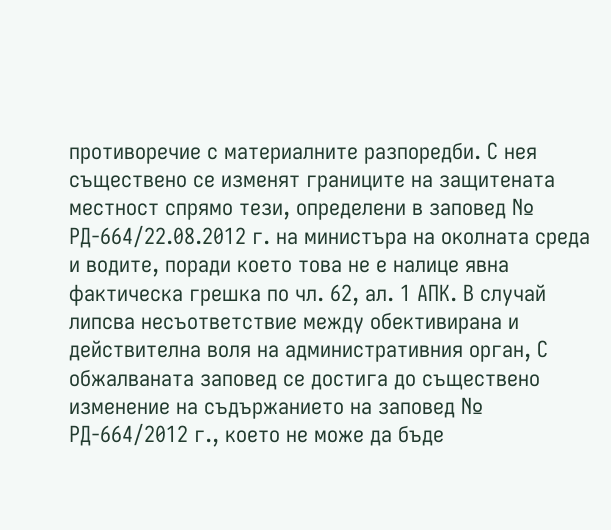противоречие с материалните разпоредби. С нея съществено се изменят границите на защитената местност спрямо тези, определени в заповед № РД-664/22.08.2012 г. на министъра на околната среда и водите, поради което това не е налице явна фактическа грешка по чл. 62, ал. 1 АПК. В случай липсва несъответствие между обективирана и действителна воля на административния орган, С обжалваната заповед се достига до съществено изменение на съдържанието на заповед № РД-664/2012 г., което не може да бъде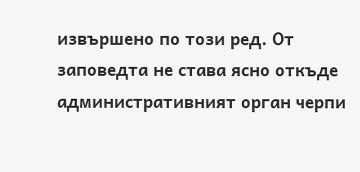извършено по този ред. От заповедта не става ясно откъде административният орган черпи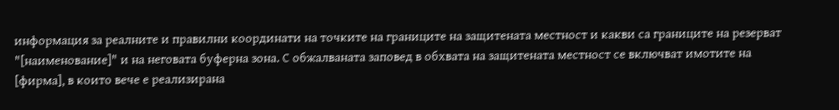информация за реалните и правилни координати на точките на границите на защитената местност и какви са границите на резерват "[наименование]" и на неговата буферна зона. С обжалваната заповед в обхвата на защитената местност се включват имотите на [фирма], в които вече е реализирана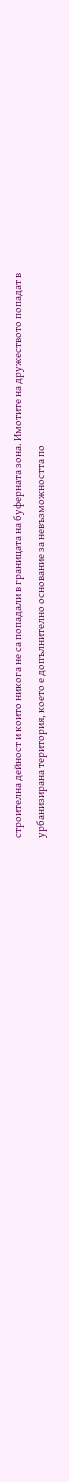строителна дейност и които никога не са попадали в границата на буферната зона. Имотите на дружеството попадат в урбанизирана територия, което е допълнително основание за невъзможността по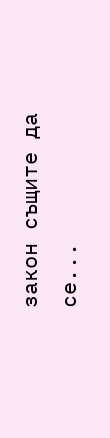закон същите да се...